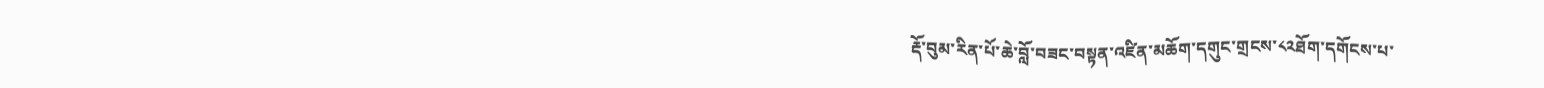རྡོ་བུམ་རིན་པོ་ཆེ་བློ་བཟང་བསྟན་འཛིན་མཆོག་དགུང་གྲངས་༨༢ཐོག་དགོངས་པ་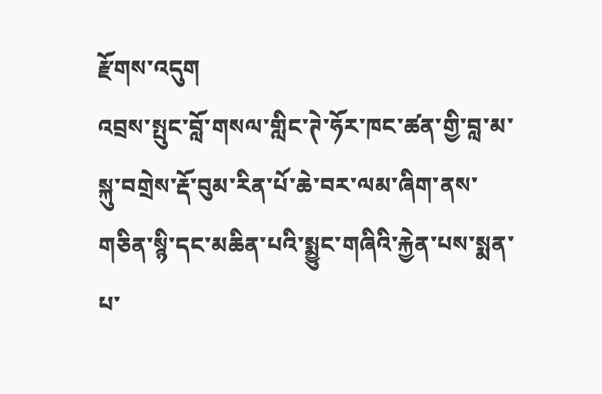རྫོགས་འདུག
འབྲས་སྤུང་བློ་གསལ་གླིང་ཊེ་ཧོར་ཁང་ཚན་གྱི་བླ་མ་སྐུ་བགྲེས་རྡོ་བུམ་རིན་པོ་ཆེ་བར་ལམ་ཞིག་ནས་གཅིན་སྙི་དང་མཆིན་པའི་སྨྱུང་གཞིའི་རྐྱེན་པས་སྨན་པ་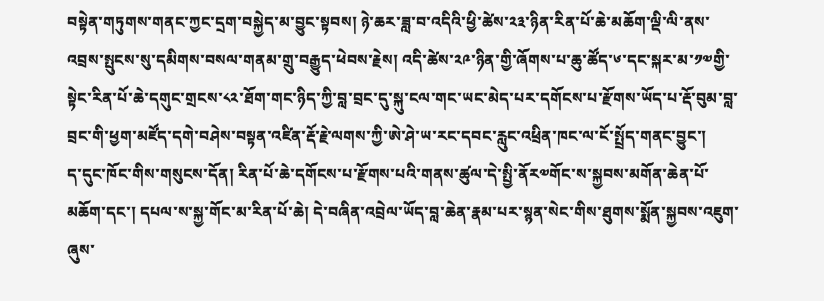བསྟེན་གཏུགས་གནང་ཀྱང་དྲག་བསྐྱེད་མ་བྱུང་སྟབས། ཉེ་ཆར་ཟླ་བ་འདིའི་ཕྱི་ཚེས་༢༣་ཉིན་རིན་པོ་ཆེ་མཆོག་ལྡི་ལི་ནས་འབྲས་སྤུངས་སུ་དམིགས་བསལ་གནམ་གྲུ་བརྒྱུད་ཕེབས་རྗེས། འདི་ཚེས་༢༩་ཉིན་གྱི་ཞོགས་པ་ཆུ་ཚོད་༦་དང་སྐར་མ་༡༧གྱི་སྟེང་རིན་པོ་ཆེ་དགུང་གྲངས་༨༢་ཐོག་གང་ཉིད་ཀྱི་བླ་བྲང་དུ་སྐུ་ངལ་གང་ཡང་མེད་པར་དགོངས་པ་རྫོགས་ཡོད་པ་རྡོ་བུམ་བླ་བྲང་གི་ཕྱག་མཛོད་དགེ་བཤེས་བསྟན་འཛིན་རྡོ་རྗེ་ལགས་ཀྱི་ཨེ་ཤེ་ཡ་རང་དབང་རླུང་འཕྲིན་ཁང་ལ་ངོ་སྤྲོད་གནང་བྱུང་།
ད་དུང་ཁོང་གིས་གསུངས་དོན། རིན་པོ་ཆེ་དགོངས་པ་རྫོགས་པའི་གནས་ཚུལ་དེ་སྤྱི་ནོར༧གོང་ས་སྐྱབས་མགོན་ཆེན་པོ་མཆོག་དང་། དཔལ་ས་སྐྱ་གོང་མ་རིན་པོ་ཆེ། དེ་བཞིན་འབྲེལ་ཡོད་བླ་ཆེན་རྣམ་པར་སྙན་སེང་གིས་ཐུགས་སྨོན་སྐྱབས་འཇུག་ཞུས་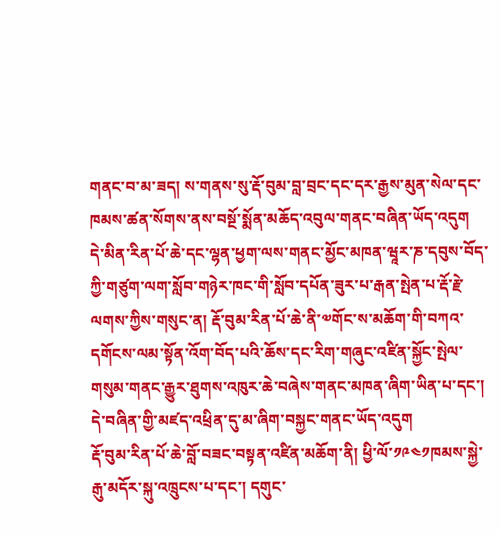གནང་བ་མ་ཟད། ས་གནས་སུ་རྡོ་བུམ་བླ་བྲང་དང་དར་རྒྱས་མུན་སེལ་དང་ཁམས་ཚན་སོགས་ནས་བསྔོ་སྨོན་མཆོད་འབུལ་གནང་བཞིན་ཡོད་འདུག
དེ་མིན་རིན་པོ་ཆེ་དང་ལྷན་ཕྱག་ལས་གནང་མྱོང་མཁན་ཝཱར་ཎ་དབུས་བོད་ཀྱི་གཙུག་ལག་སློབ་གཉེར་ཁང་གི་སློབ་དཔོན་ཟུར་པ་རྒན་སྤེན་པ་རྡོ་རྗེ་ལགས་ཀྱིས་གསུང་ན། རྡོ་བུམ་རིན་པོ་ཆེ་ནི་༧གོང་ས་མཆོག་གི་བཀའ་དགོངས་ལམ་སྟོན་འོག་བོད་པའི་ཆོས་དང་རིག་གཞུང་འཛིན་སྐྱོང་སྤེལ་གསུམ་གནང་རྒྱུར་ཐུགས་འཁུར་ཆེ་བཞེས་གནང་མཁན་ཞིག་ཡིན་པ་དང་། དེ་བཞིན་གྱི་མཛད་འཕྲིན་དུ་མ་ཞིག་བསྐྱང་གནང་ཡོད་འདུག
རྡོ་བུམ་རིན་པོ་ཆེ་བློ་བཟང་བསྟན་འཛིན་མཆོག་ནི། ཕྱི་ལོ་༡༩༤༡ཁམས་སྐྱེ་རྒུ་མདོར་སྐུ་འཁྲུངས་པ་དང་། དགུང་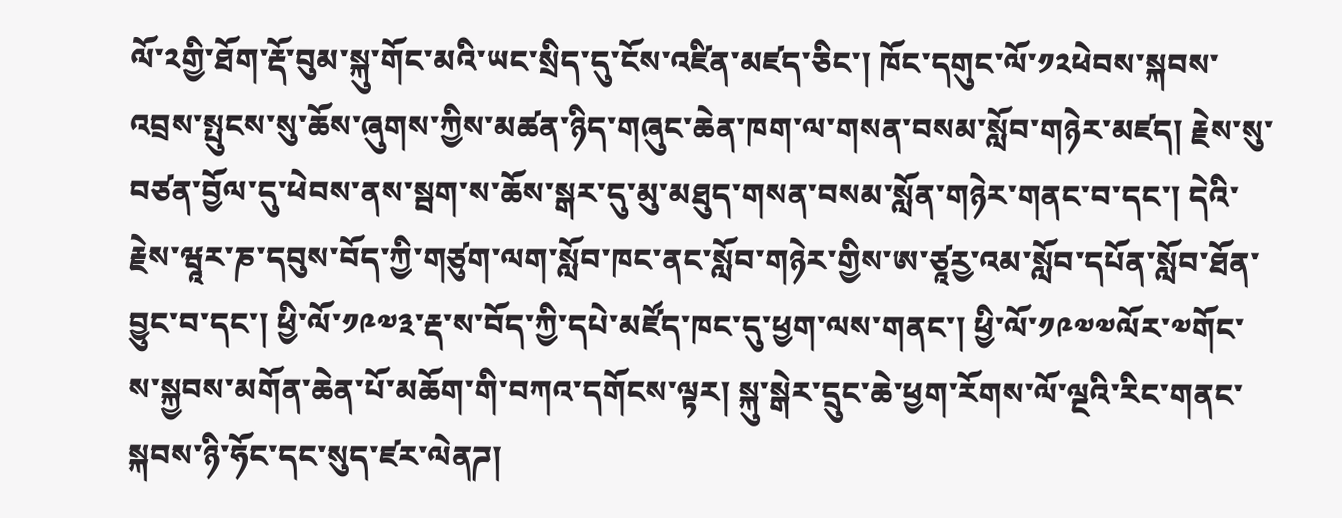ལོ་༢གྱི་ཐོག་རྡོ་བུམ་སྐུ་གོང་མའི་ཡང་སྲིད་དུ་ངོས་འཛིན་མཛད་ཅིང་། ཁོང་དགུང་ལོ་༡༢ཕེབས་སྐབས་འབྲས་སྤུངས་སུ་ཆོས་ཞུགས་ཀྱིས་མཚན་ཉིད་གཞུང་ཆེན་ཁག་ལ་གསན་བསམ་སློབ་གཉེར་མཛད། རྗེས་སུ་བཙན་བྱོལ་དུ་ཕེབས་ནས་སྦག་ས་ཆོས་སྒར་དུ་མུ་མཐུད་གསན་བསམ་སློན་གཉེར་གནང་བ་དང་། དེའི་རྗེས་ཝཱར་ཎ་དབུས་བོད་ཀྱི་གཙུག་ལག་སློབ་ཁང་ནང་སློབ་གཉེར་གྱིས་ཨ་ཙཱརྱ་འམ་སློབ་དཔོན་སློབ་ཐོན་བྱུང་བ་དང་། ཕྱི་ལོ་༡༩༧༣་རྡ་ས་བོད་ཀྱི་དཔེ་མཛོད་ཁང་དུ་ཕྱག་ལས་གནང་། ཕྱི་ལོ་༡༩༧༧ལོར་༧གོང་ས་སྐྱབས་མགོན་ཆེན་པོ་མཆོག་གི་བཀའ་དགོངས་ལྟར། སྐུ་སྒེར་དྲུང་ཆེ་ཕྱག་རོགས་ལོ་ལྔའི་རིང་གནང་སྐབས་ཉི་ཧོང་དང་སུད་ཛར་ལེནཌ།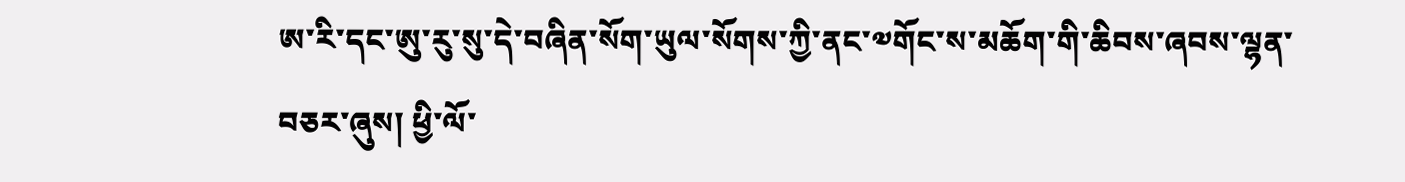ཨ་རི་དང་ཨུ་རུ་སུ་དེ་བཞིན་སོག་ཡུལ་སོགས་ཀྱི་ནང་༧གོང་ས་མཆོག་གི་ཆིབས་ཞབས་ལྷན་བཅར་ཞུས། ཕྱི་ལོ་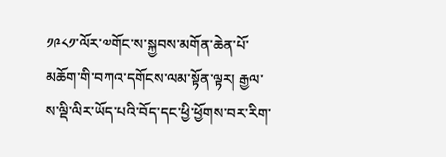༡༩༨༡་ལོར་༧གོང་ས་སྐྱབས་མགོན་ཆེན་པོ་མཆོག་གི་བཀའ་དགོངས་ལམ་སྟོན་ལྟར། རྒྱལ་ས་ལྡི་ལིར་ཡོད་པའི་བོད་དང་ཕྱི་ཕྱོགས་བར་རིག་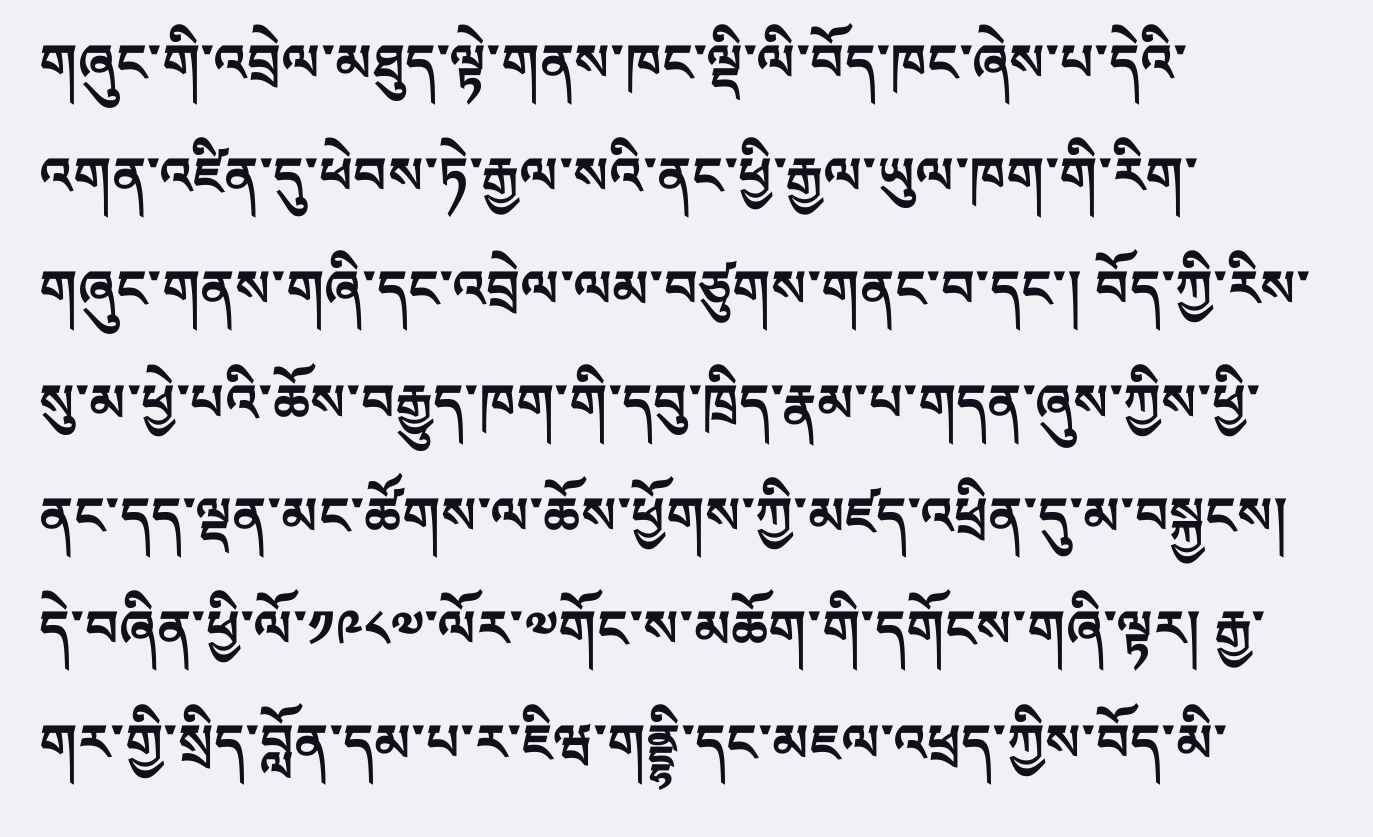གཞུང་གི་འབྲེལ་མཐུད་ལྟེ་གནས་ཁང་ལྡི་ལི་བོད་ཁང་ཞེས་པ་དེའི་འགན་འཛིན་དུ་ཕེབས་ཏེ་རྒྱལ་སའི་ནང་ཕྱི་རྒྱལ་ཡུལ་ཁག་གི་རིག་གཞུང་གནས་གཞི་དང་འབྲེལ་ལམ་བཙུགས་གནང་བ་དང་། བོད་ཀྱི་རིས་སུ་མ་ཕྱེ་པའི་ཆོས་བརྒྱུད་ཁག་གི་དབུ་ཁྲིད་རྣམ་པ་གདན་ཞུས་ཀྱིས་ཕྱི་ནང་དད་ལྡན་མང་ཚོགས་ལ་ཆོས་ཕྱོགས་ཀྱི་མཛད་འཕྲིན་དུ་མ་བསྐྱངས། དེ་བཞིན་ཕྱི་ལོ་༡༩༨༧་ལོར་༧གོང་ས་མཆོག་གི་དགོངས་གཞི་ལྟར། རྒྱ་གར་གྱི་སྲིད་བློན་དམ་པ་ར་ཇིཝ་གནྡྷི་དང་མཇལ་འཕྲད་ཀྱིས་བོད་མི་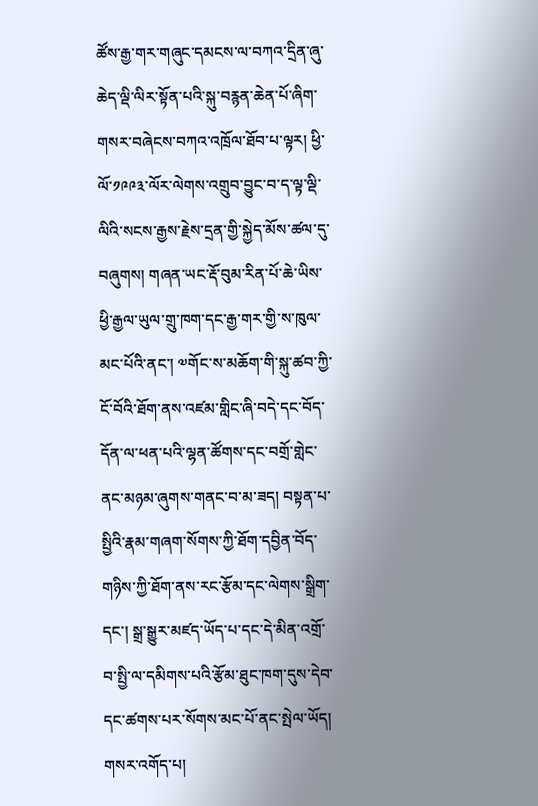ཚོས་རྒྱ་གར་གཞུང་དམངས་ལ་བཀའ་དྲིན་ཞུ་ཆེད་ལྡི་ལིར་སྟོན་པའི་སྐུ་བརྙན་ཆེན་པོ་ཞིག་གསར་བཞེངས་བཀའ་འཁྲོལ་ཐོབ་པ་ལྟར། ཕྱི་ལོ་༡༩༩༣་ལོར་ལེགས་འགྲུབ་བྱུང་བ་ད་ལྟ་ལྡི་ལིའི་སངས་རྒྱས་རྗེས་དྲན་གྱི་སྐྱེད་མོས་ཚལ་དུ་བཞུགས། གཞན་ཡང་རྡོ་བུམ་རིན་པོ་ཆེ་ཡིས་ཕྱི་རྒྱལ་ཡུལ་གྲུ་ཁག་དང་རྒྱ་གར་གྱི་ས་ཁུལ་མང་པོའི་ནང་། ༧གོང་ས་མཆོག་གི་སྐུ་ཚབ་ཀྱི་ངོ་བོའི་ཐོག་ནས་འཛམ་གླིང་ཞི་བདེ་དང་བོད་དོན་ལ་ཕན་པའི་ལྷན་ཚོགས་དང་བགྲོ་གླེང་ནང་མཉམ་ཞུགས་གནང་བ་མ་ཟད། བསྟན་པ་སྤྱིའི་རྣམ་གཞག་སོགས་ཀྱི་ཐོག་དབྱིན་བོད་གཉིས་ཀྱི་ཐོག་ནས་རང་རྩོམ་དང་ལེགས་སྒྲིག་དང་། སྒྲ་སྒྱུར་མཛད་ཡོད་པ་དང་དེ་མིན་འགྲོ་བ་སྤྱི་ལ་དམིགས་པའི་རྩོམ་ཐུང་ཁག་དུས་དེབ་དང་ཚགས་པར་སོགས་མང་པོ་ནང་སྤེལ་ཡོད།
གསར་འགོད་པ།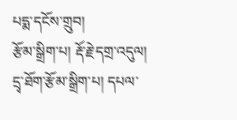པདྨ་དངོས་གྲུབ།
རྩོམ་སྒྲིག་པ། རྡོ་རྗེ་དགྲ་འདུལ།
དྲྭ་ཐོག་རྩོམ་སྒྲིག་པ། དཔལ་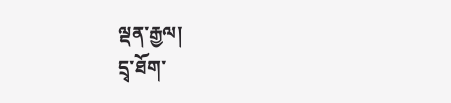ལྡན་རྒྱལ།
དྲྭ་ཐོག་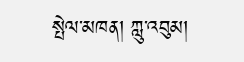སྤེལ་མཁན། ཀླུ་འབུམ།